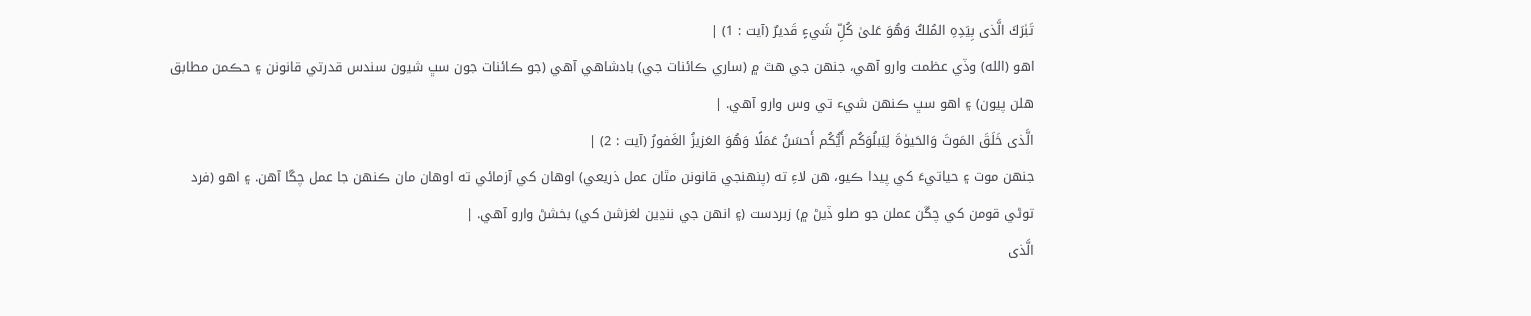تَبٰرَكَ الَّذى بِيَدِهِ المُلكُ وَهُوَ عَلىٰ كُلِّ شَيءٍ قَديرٌ (آيت : 1) |
اهو (الله) وڏي عظمت وارو آهي، جنهن جي هٿ ۾ (ساري ڪائنات جي) بادشاهي آهي (جو ڪائنات جون سڀ شيون سندس قدرتي قانونن ۽ حڪمن مطابق هلن پيون) ۽ اهو سڀ ڪنهن شيء تي وس وارو آهي. |
الَّذى خَلَقَ المَوتَ وَالحَيوٰةَ لِيَبلُوَكُم أَيُّكُم أَحسَنُ عَمَلًا وَهُوَ العَزيزُ الغَفورُ (آيت : 2) |
جنهن موت ۽ حياتيءَ کي پيدا ڪيو، هن لاءِ ته (پنهنجي قانونن مٿان عمل ذريعي) اوهان کي آزمائي ته اوهان مان ڪنهن جا عمل چڱا آهن. ۽ اهو (فرد توڻي قومن کي چڱن عملن جو صلو ڏيڻ ۾) زبردست (۽ انهن جي ننڍين لغزشن کي) بخشڻ وارو آهي. |
الَّذى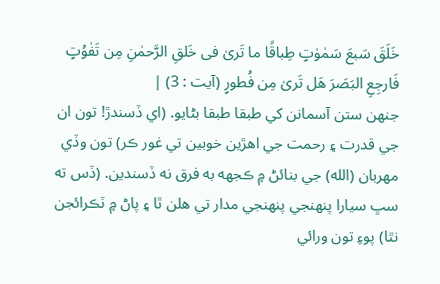خَلَقَ سَبعَ سَمٰوٰتٍ طِباقًا ما تَرىٰ فى خَلقِ الرَّحمٰنِ مِن تَفٰوُتٍ فَارجِعِ البَصَرَ هَل تَرىٰ مِن فُطورٍ (آيت : 3) |
جنهن ستن آسمانن کي طبقا طبقا بڻايو. (اي ڏسندڙ! تون ان جي قدرت ۽ رحمت جي اهڙين خوبين تي غور ڪر) تون وڏي مهربان (الله) جي بنائڻ ۾ ڪجهه به فرق نه ڏسندين. (ڏس ته سڀ سيارا پنهنجي پنهنجي مدار تي هلن ٿا ۽ پاڻ ۾ ٽڪرائجن نٿا) پوءِ تون ورائي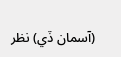(آسمان ڏي) نظر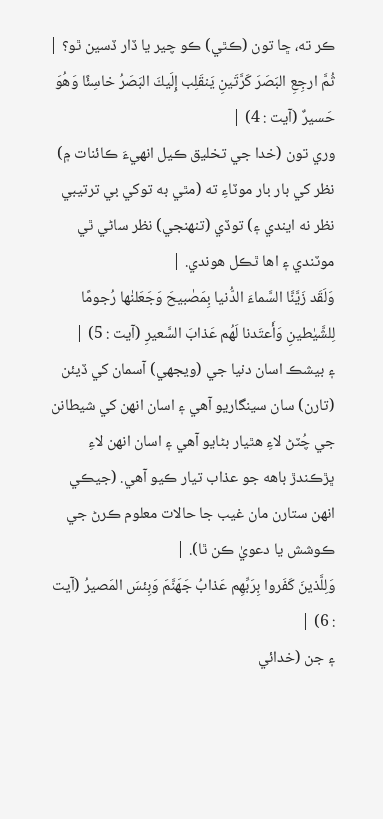ڪر ته، ڇا تون (ڪٿي) ڪو چير يا ڏار ڏسين ٿو؟ |
ثُمَّ ارجِعِ البَصَرَ كَرَّتَينِ يَنقَلِب إِلَيكَ البَصَرُ خاسِئًا وَهُوَ حَسيرٌ (آيت : 4) |
وري تون (خدا جي تخليق ڪيل انهيءَ ڪائنات ۾) نظر کي بار بار موٽاءِ ته (مٿي به توکي بي ترتيبي نظر نه ايندي ۽) توڏي (تنهنجي) نظر ساڻي ٿي موٽندي ۽ اها ٿڪل هوندي. |
وَلَقَد زَيَّنَّا السَّماءَ الدُّنيا بِمَصٰبيحَ وَجَعَلنٰها رُجومًا لِلشَّيٰطينِ وَأَعتَدنا لَهُم عَذابَ السَّعيرِ (آيت : 5) |
۽ بيشڪ اسان دنيا جي (ويجهي) آسمان کي ڏيئن (تارن) سان سينگاريو آهي ۽ اسان انهن کي شيطانن جي چُٽڻ لاءِ هٿيار بڻايو آهي ۽ اسان انهن لاءِ ڀڙڪندڙ باهه جو عذاب تيار ڪيو آهي. (جيڪي انهن ستارن مان غيب جا حالات معلوم ڪرڻ جي ڪوشش يا دعويٰ ڪن ٿا). |
وَلِلَّذينَ كَفَروا بِرَبِّهِم عَذابُ جَهَنَّمَ وَبِئسَ المَصيرُ (آيت : 6) |
۽ جن (خدائي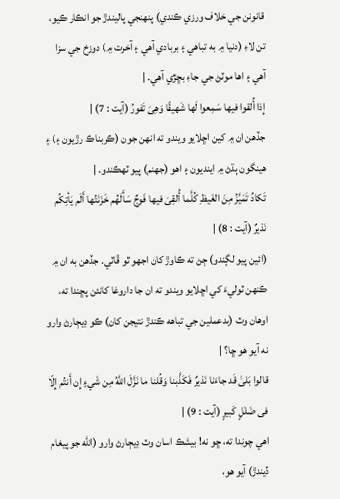قانونن جي خلاف ورزي ڪندي) پنهنجي پاليندڙ جو انڪار ڪيو، تن لاءِ (دنيا ۾ به تباهي ۽ بربادي آهي ۽ آخرت ۾) دوزخ جي سزا آهي ۽ اها موٽڻ جي جاءِ بڇڙي آهي. |
إِذا أُلقوا فيها سَمِعوا لَها شَهيقًا وَهِىَ تَفورُ (آيت : 7) |
جڏهن ان ۾ کين اڇلايو ويندو ته انهن جون (ڪربناڪ رڙيون ۽) ۽ هينگون ٻڌڻ ۾ اينديون ۽ اهو (جهنم) پيو ٽهڪندو. |
تَكادُ تَمَيَّزُ مِنَ الغَيظِ كُلَّما أُلقِىَ فيها فَوجٌ سَأَلَهُم خَزَنَتُها أَلَم يَأتِكُم نَذيرٌ (آيت : 8) |
(ائين پيو لڳندو) ڄڻ ته ڪاوڙ کان اجهو ٿو ڦاٽي. جڏهن به ان ۾ ڪنهن ٽوليءَ کي اڇلايو ويندو ته ان جا داروغا کانئن پڇندا ته، اوهان وٽ (بدعملين جي تباهه ڪندڙ نتيجن کان) ڪو ڊيڄارڻ وارو نه آيو هو ڇا؟ |
قالوا بَلىٰ قَد جاءَنا نَذيرٌ فَكَذَّبنا وَقُلنا ما نَزَّلَ اللَّهُ مِن شَيءٍ إِن أَنتُم إِلّا فى ضَلٰلٍ كَبيرٍ (آيت : 9) |
اهي چوندا ته، ڇو نه! بيشڪ اسان وٽ ڊيڄارڻ وارو (الله جو پيغام ڏيندڙ) آيو هو،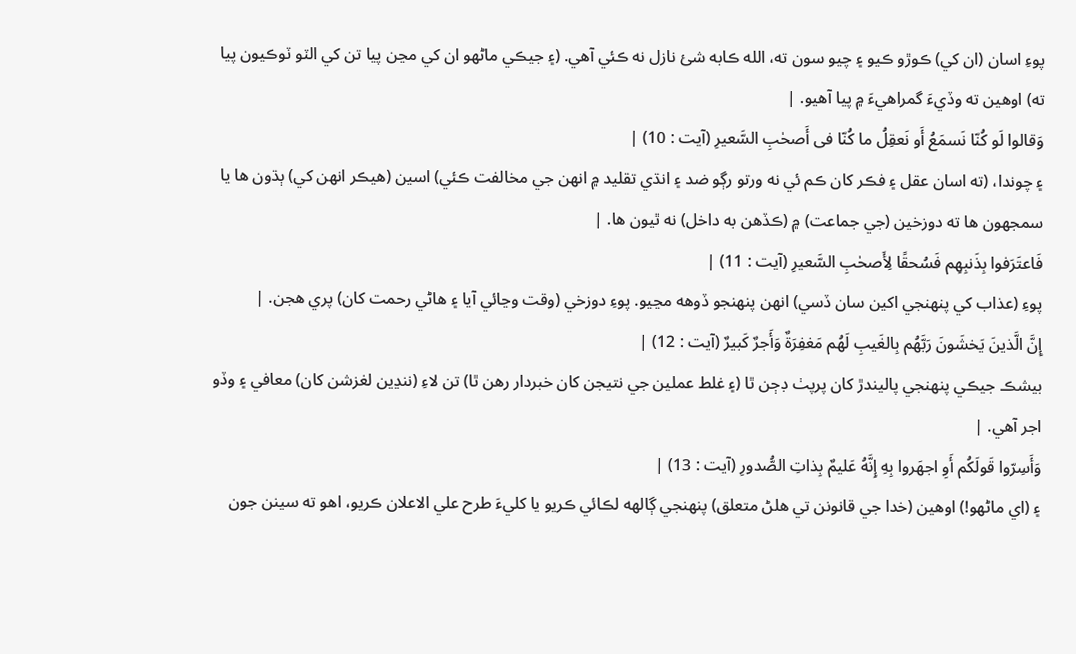پوءِ اسان (ان کي) ڪوڙو ڪيو ۽ چيو سون ته، الله ڪابه شئ نازل نه ڪئي آهي. (۽ جيڪي ماڻهو ان کي مڃن پيا تن کي الٽو ٽوڪيون پيا ته) اوهين ته وڏيءَ گمراهيءَ ۾ پيا آهيو. |
وَقالوا لَو كُنّا نَسمَعُ أَو نَعقِلُ ما كُنّا فى أَصحٰبِ السَّعيرِ (آيت : 10) |
۽ چوندا، (ته اسان عقل ۽ فڪر کان ڪم ئي نه ورتو رڳو ضد ۽ انڌي تقليد ۾ انهن جي مخالفت ڪئي) اسين (هيڪر انهن کي) ٻڌون ها يا سمجهون ها ته دوزخين (جي جماعت) ۾ (ڪڏهن به داخل) نه ٿيون ها. |
فَاعتَرَفوا بِذَنبِهِم فَسُحقًا لِأَصحٰبِ السَّعيرِ (آيت : 11) |
پوءِ (عذاب کي پنهنجي اکين سان ڏسي) انهن پنهنجو ڏوهه مڃيو. پوءِ دوزخي (وقت وڃائي آيا ۽ هاڻي رحمت کان) پري هجن. |
إِنَّ الَّذينَ يَخشَونَ رَبَّهُم بِالغَيبِ لَهُم مَغفِرَةٌ وَأَجرٌ كَبيرٌ (آيت : 12) |
بيشڪ جيڪي پنهنجي پاليندڙ کان پرپٺ ڊڄن ٿا (۽ غلط عملين جي نتيجن کان خبردار رهن ٿا) تن لاءِ (ننڍين لغزشن کان) معافي ۽ وڏو اجر آهي. |
وَأَسِرّوا قَولَكُم أَوِ اجهَروا بِهِ إِنَّهُ عَليمٌ بِذاتِ الصُّدورِ (آيت : 13) |
۽ (اي ماڻهو!) اوهين (خدا جي قانونن تي هلڻ متعلق) پنهنجي ڳالهه لڪائي ڪريو يا کليءَ طرح علي الاعلان ڪريو، اهو ته سينن جون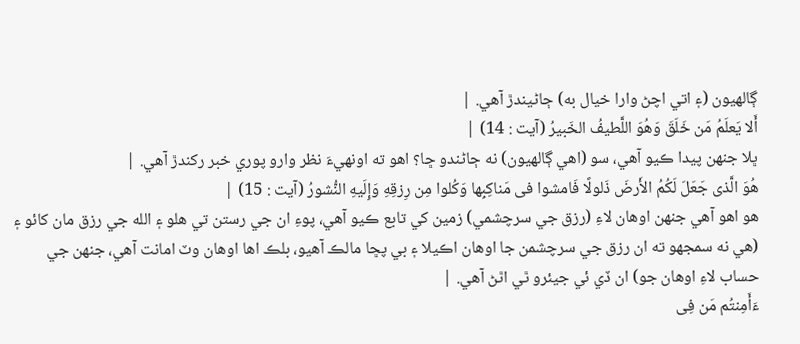ڳالهيون (۽ اتي اچڻ وارا خيال به) ڄاڻيندڙ آهي. |
أَلا يَعلَمُ مَن خَلَقَ وَهُوَ اللَّطيفُ الخَبيرُ (آيت : 14) |
ڀلا جنهن پيدا ڪيو آهي، سو (اهي ڳالهيون) نه ڄاڻندو ڇا؟ اهو ته اونهيءَ نظر وارو پوري خبر رکندڙ آهي. |
هُوَ الَّذى جَعَلَ لَكُمُ الأَرضَ ذَلولًا فَامشوا فى مَناكِبِها وَكُلوا مِن رِزقِهِ وَإِلَيهِ النُّشورُ (آيت : 15) |
هو اهو آهي جنهن اوهان لاءِ (رزق جي سرچشمي) زمين کي تابع ڪيو آهي، پوءِ ان جي رستن تي هلو ۽ الله جي رزق مان کائو ۽ (هي نه سمجهو ته ان رزق جي سرچشمن جا اوهان اڪيلا ۽ بي پڇا مالڪ آهيو، بلڪ اها اوهان وٽ امانت آهي، جنهن جي حساب لاءِ اوهان جو) ان ڏي ئي جيئرو ٿي اٿڻ آهي. |
ءَأَمِنتُم مَن فِى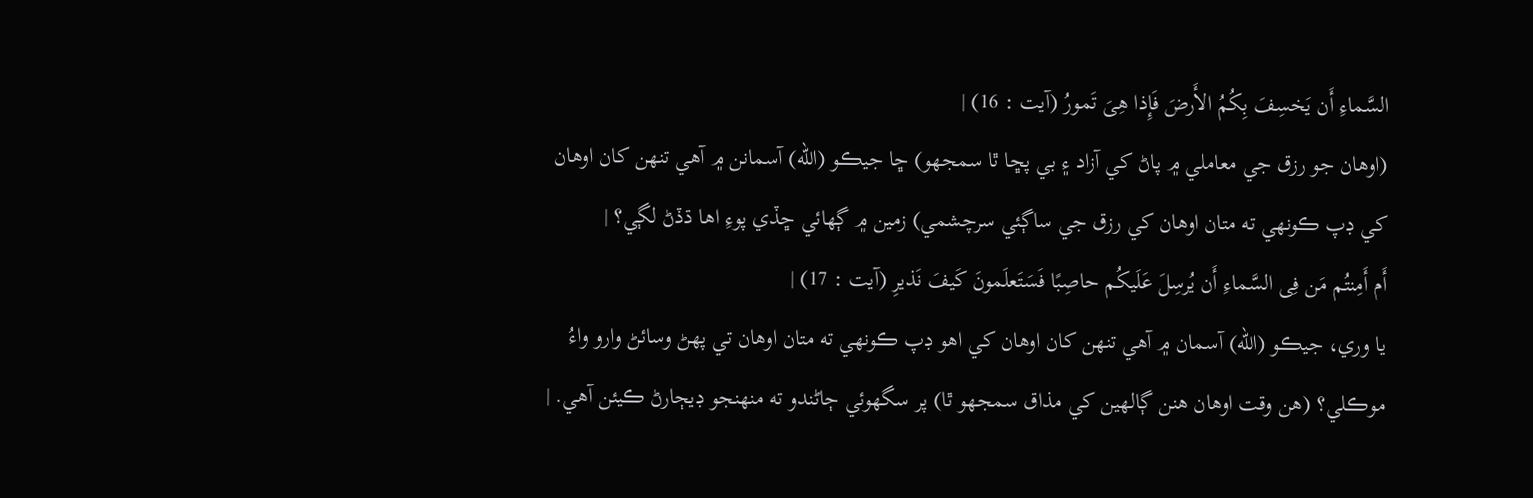السَّماءِ أَن يَخسِفَ بِكُمُ الأَرضَ فَإِذا هِىَ تَمورُ (آيت : 16) |
(اوهان جو رزق جي معاملي ۾ پاڻ کي آزاد ۽ بي پڇا ٿا سمجهو) ڇا جيڪو (الله) آسمانن ۾ آهي تنهن کان اوهان کي ڊپ ڪونهي ته متان اوهان کي رزق جي ساڳئي سرچشمي) زمين ۾ ڳهائي ڇڏي پوءِ اها ڌڏڻ لڳي؟ |
أَم أَمِنتُم مَن فِى السَّماءِ أَن يُرسِلَ عَلَيكُم حاصِبًا فَسَتَعلَمونَ كَيفَ نَذيرِ (آيت : 17) |
يا وري، جيڪو (الله) آسمان ۾ آهي تنهن کان اوهان کي اهو ڊپ ڪونهي ته متان اوهان تي پهڻ وسائڻ وارو واءُ موڪلي؟ (هن وقت اوهان هنن ڳالهين کي مذاق سمجهو ٿا) پر سگهوئي ڄاڻندو ته منهنجو ڊيڄارڻ ڪيئن آهي. |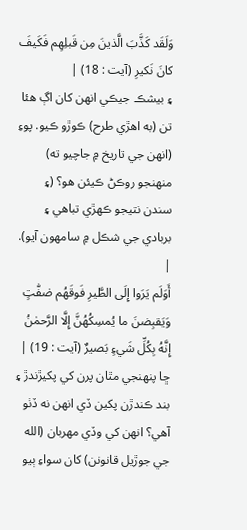وَلَقَد كَذَّبَ الَّذينَ مِن قَبلِهِم فَكَيفَ كانَ نَكيرِ (آيت : 18) |
۽ بيشڪ جيڪي انهن کان اڳ هئا تن (به اهڙي طرح) ڪوڙو ڪيو. پوءِ (انهن جي تاريخ ۾ جاچيو ته) منهنجو روڪڻ ڪيئن هو؟ (۽ سندن نتيجو ڪهڙي تباهي ۽ بربادي جي شڪل ۾ سامهون آيو). |
أَوَلَم يَرَوا إِلَى الطَّيرِ فَوقَهُم صٰفّٰتٍ وَيَقبِضنَ ما يُمسِكُهُنَّ إِلَّا الرَّحمٰنُ إِنَّهُ بِكُلِّ شَيءٍ بَصيرٌ (آيت : 19) |
ڇا پنهنجي مٿان پرن کي پکيڙندڙ ۽ بند ڪندڙن پکين ڏي انهن نه ڏٺو آهي؟ انهن کي وڏي مهربان (الله جي جوڙيل قانونن) کان سواءِ ٻيو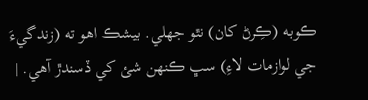ڪوبه (ڪِرڻ کان) نٿو جهلي. بيشڪ اهو ته (زندگيءَ جي لوازمات لاءِ) سڀ ڪنهن شئ کي ڏسندڙ آهي. |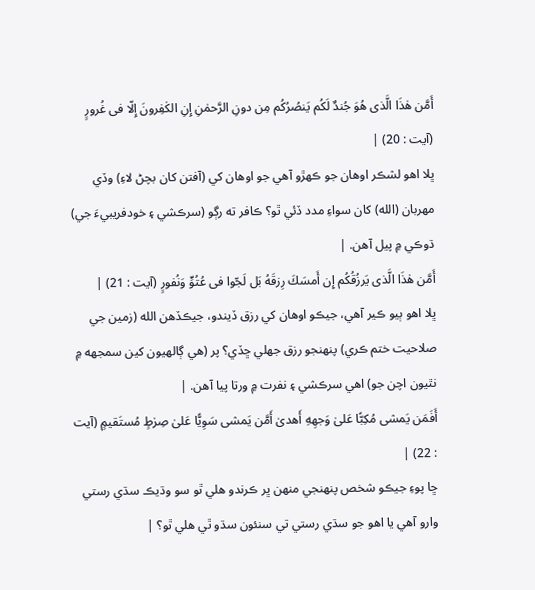أَمَّن هٰذَا الَّذى هُوَ جُندٌ لَكُم يَنصُرُكُم مِن دونِ الرَّحمٰنِ إِنِ الكٰفِرونَ إِلّا فى غُرورٍ (آيت : 20) |
ڀلا اهو لشڪر اوهان جو ڪهڙو آهي جو اوهان کي (آفتن کان بچڻ لاءِ) وڏي مهربان (الله) کان سواءِ مدد ڏئي ٿو؟ ڪافر ته رڳو (سرڪشي ۽ خودفريبيءَ جي) ڌوڪي ۾ پيل آهن. |
أَمَّن هٰذَا الَّذى يَرزُقُكُم إِن أَمسَكَ رِزقَهُ بَل لَجّوا فى عُتُوٍّ وَنُفورٍ (آيت : 21) |
ڀلا اهو ٻيو ڪير آهي، جيڪو اوهان کي رزق ڏيندو، جيڪڏهن الله (زمين جي صلاحيت ختم ڪري) پنهنجو رزق جهلي ڇڏي؟ پر (هي ڳالهيون کين سمجهه ۾ نٿيون اچن جو) اهي سرڪشي ۽ نفرت ۾ ورتا پيا آهن. |
أَفَمَن يَمشى مُكِبًّا عَلىٰ وَجهِهِ أَهدىٰ أَمَّن يَمشى سَوِيًّا عَلىٰ صِرٰطٍ مُستَقيمٍ (آيت : 22) |
ڇا پوءِ جيڪو شخص پنهنجي منهن ڀر ڪرندو هلي ٿو سو وڌيڪ سڌي رستي وارو آهي يا اهو جو سڌي رستي تي سنئون سڌو ٿي هلي ٿو؟ |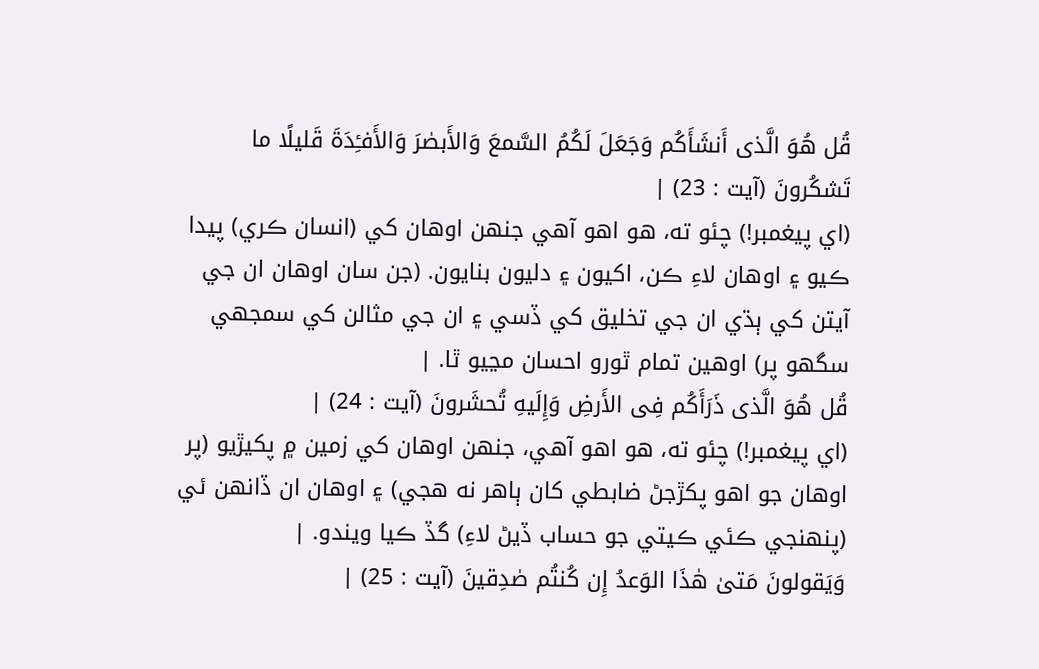قُل هُوَ الَّذى أَنشَأَكُم وَجَعَلَ لَكُمُ السَّمعَ وَالأَبصٰرَ وَالأَفـِٔدَةَ قَليلًا ما تَشكُرونَ (آيت : 23) |
(اي پيغمبر!) چئو ته، هو اهو آهي جنهن اوهان کي (انسان ڪري) پيدا ڪيو ۽ اوهان لاءِ ڪن، اکيون ۽ دليون بنايون. (جن سان اوهان ان جي آيتن کي ٻڌي ان جي تخليق کي ڏسي ۽ ان جي مثالن کي سمجهي سگهو پر) اوهين تمام ٿورو احسان مڃيو ٿا. |
قُل هُوَ الَّذى ذَرَأَكُم فِى الأَرضِ وَإِلَيهِ تُحشَرونَ (آيت : 24) |
(اي پيغمبر!) چئو ته، هو اهو آهي، جنهن اوهان کي زمين ۾ پکيڙيو (پر اوهان جو اهو پکڙجڻ ضابطي کان ٻاهر نه هجي) ۽ اوهان ان ڏانهن ئي (پنهنجي ڪئي ڪيتي جو حساب ڏيڻ لاءِ) گڏ ڪيا ويندو. |
وَيَقولونَ مَتىٰ هٰذَا الوَعدُ إِن كُنتُم صٰدِقينَ (آيت : 25) |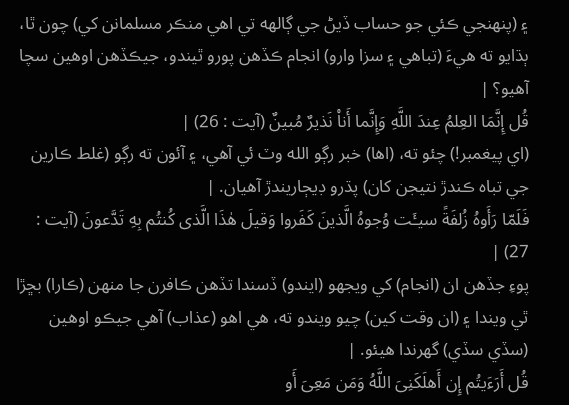۽ (پنهنجي ڪئي جو حساب ڏيڻ جي ڳالهه تي اهي منڪر مسلمانن کي) چون ٿا، ٻڌايو ته هيءَ (تباهي ۽ سزا وارو) انجام ڪڏهن پورو ٿيندو، جيڪڏهن اوهين سچا آهيو؟ |
قُل إِنَّمَا العِلمُ عِندَ اللَّهِ وَإِنَّما أَنا۠ نَذيرٌ مُبينٌ (آيت : 26) |
(اي پيغمبر!) چئو ته، (اها) خبر رڳو الله وٽ ئي آهي، ۽ آئون ته رڳو (غلط ڪارين جي تباه ڪندڙ نتيجن کان) پڌرو ڊيڄاريندڙ آهيان. |
فَلَمّا رَأَوهُ زُلفَةً سيـَٔت وُجوهُ الَّذينَ كَفَروا وَقيلَ هٰذَا الَّذى كُنتُم بِهِ تَدَّعونَ (آيت : 27) |
پوءِ جڏهن ان (انجام) کي ويجهو (ايندو) ڏسندا تڏهن ڪافرن جا منهن (ڪارا) بڇڙا ٿي ويندا ۽ (ان وقت کين) چيو ويندو ته، هي اهو (عذاب) آهي جيڪو اوهين (سڏي سڏي) گهرندا هيئو. |
قُل أَرَءَيتُم إِن أَهلَكَنِىَ اللَّهُ وَمَن مَعِىَ أَو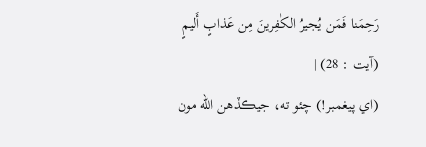رَحِمَنا فَمَن يُجيرُ الكٰفِرينَ مِن عَذابٍ أَليمٍ (آيت : 28) |
(اي پيغمبر!) چئو ته، جيڪڏهن الله مون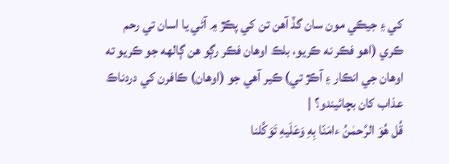کي ۽ جيڪي مون سان گڏ آهن تن کي پڪڙ ۾ آڻي يا اسان تي رحم ڪري (اهو فڪر نه ڪريو، بلڪ اوهان فڪر رڳو هن ڳالهه جو ڪريو ته اوهان جي انڪار ۽ آڪڙ تي) ڪير آهي جو (اوهان) ڪافرن کي دردناڪ عذاب کان بچائيندو؟ |
قُل هُوَ الرَّحمٰنُ ءامَنّا بِهِ وَعَلَيهِ تَوَكَّلنا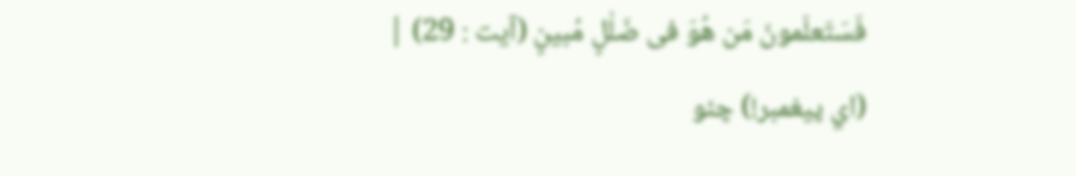فَسَتَعلَمونَ مَن هُوَ فى ضَلٰلٍ مُبينٍ (آيت : 29) |
(اي پيغمبر!) چئو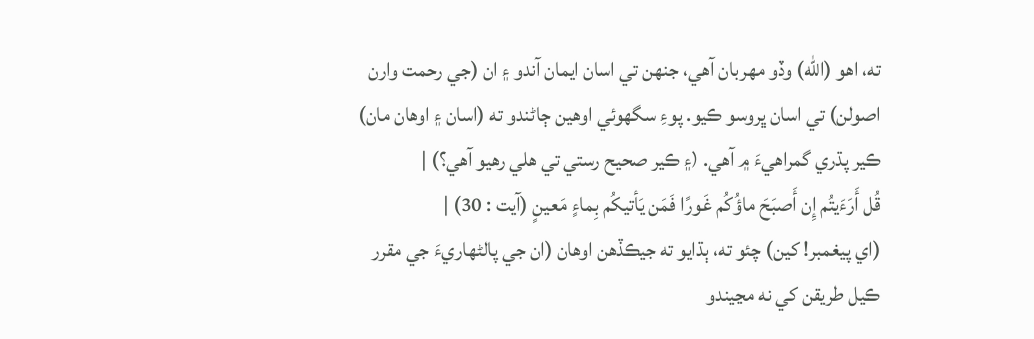ته، اهو (الله) وڏو مهربان آهي، جنهن تي اسان ايمان آندو ۽ ان (جي رحمت وارن اصولن) تي اسان ڀروسو ڪيو. پوءِ سگهوئي اوهين ڄاڻندو ته (اسان ۽ اوهان مان) ڪير پڌري گمراهيءَ ۾ آهي. (۽ ڪير صحيح رستي تي هلي رهيو آهي؟) |
قُل أَرَءَيتُم إِن أَصبَحَ ماؤُكُم غَورًا فَمَن يَأتيكُم بِماءٍ مَعينٍ (آيت : 30) |
(اي پيغمبر! کين) چئو ته، ٻڌايو ته جيڪڏهن اوهان (ان جي پالڻهاريءَ جي مقرر ڪيل طريقن کي نه مڃيندو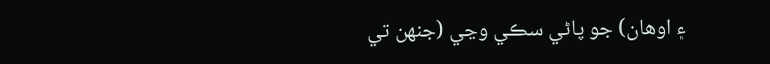۽ اوهان) جو پاڻي سڪي وڃي (جنهن تي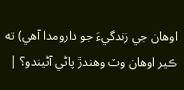اوهان جي زندگيءَ جو دارومدا آهي) ته ڪير اوهان وٽ وهندڙ پاڻي آڻيندو؟ |